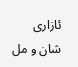ئازاری شان و مل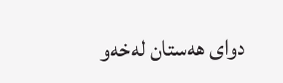دوای هەستان لەخەو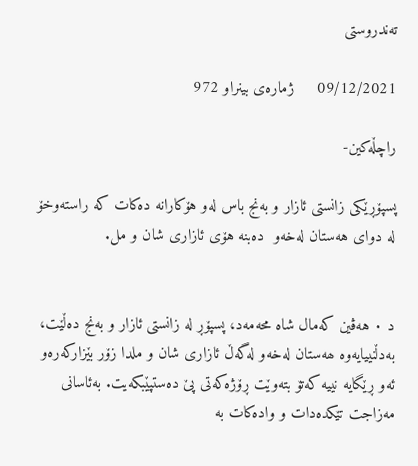تەندروستی

09/12/2021     ژمارەی بینراو 972

راچڵەکین-

پسپۆڕێکی زانستی ئازار و به‌نج باس لەو هۆکارانە دەکات کە راستەوخۆ لە دوای هەستان لەخەو  دەبنە هۆی ئازاری شان و مل.


د ۰ هه‌ڤین که‌مال شاه محەمەد، پسپۆڕ له‌ زانستی ئازار و به‌نج دەڵێت، بەدڵنییایەوە ھەستان لەخەو لەگەڵ ئازاری شان و ملدا زۆر بێزارکەرەو ئەو ڕێگایە نییە کەتۆ بتەوێت ڕۆژەکەتی پێ دەستپێبکەیت. بەئاسانی مەزاجت تێکدەدات و وادەکات بە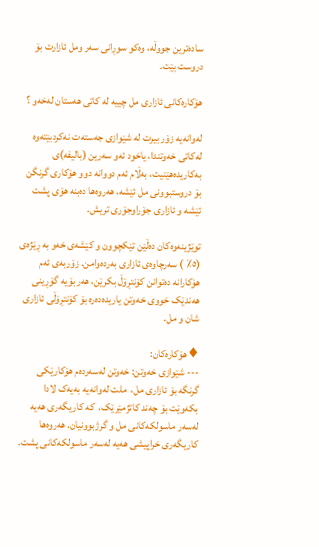سادەترین جووڵە، وەکو سوڕانی سەر ومل ئازارت بۆ دروست بێت.

ھۆکارەکانی ئازاری مل چییە لە کاتی ھەستان لەخەو ؟

لەوانەیە زۆر بیرت لە شێوازی جەستەت نەکردبێتەوە لەکاتی خەوتندا، یاخود ئەو سەرین (بالیفە)ی بەکاریدەھێنیت، بەڵام ئەم دووانە دوو ھۆکاری گرنگن بۆ دروستبوونی مل ئێشە، ھەروەھا دەبنە ھۆی پشت ئێشە و ئازاری جۆراوجۆری تریش.

توێژینەوەکان دەڵێن تێکچوون و کێشەی خەو بە ڕێژەی (٥٪ ) سەرچاوەی ئازاری بەردەوامن. زۆربەی ئەم ھۆکارانە دەتوانن کۆنتڕۆڵ بکرێن، ھەر بۆیە گۆڕینی ھەندێک خووی خەوتن یاریدەدەرە بۆ کۆنتڕۆڵی ئازاری شان و مل.

♦ھۆکارەکان:
--- شێوازی خەوتن: خەوتن لەسەردەم ھۆکارێکی گرنگە بۆ ئازاری مل،  ملت لەوانەیە بەیەک لادا بکەوێت بۆ چەند کاتژمێرێک،  کە کاریگەری ھەیە لەسەر ماسولکەکانی مل و گرژبوونیان. ھەروەھا کاریگەری خراپیشی ھەیە لەسەر ماسولکەکانی پشت.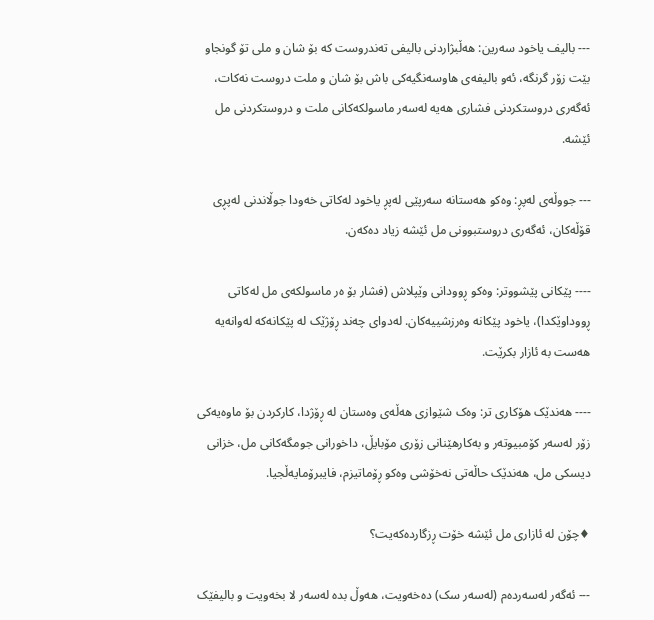--- بالیف یاخود سەرین: ھەڵبژاردنی بالیفی تەندروست کە بۆ شان و ملی تۆ گونجاو بێت زۆر گرنگە، ئەو بالیفەی ھاوسەنگیەکی باش بۆ شان و ملت دروست نەکات، ئەگەری دروستکردنی فشاری ھەیە لەسەر ماسولکەکانی ملت و دروستکردنی مل ئێشە.

--- جووڵەی لەپڕ: وەکو ھەستانە سەرپێی لەپڕ یاخود لەکاتی خەودا جوڵاندنی لەپڕی قۆڵەکان، ئەگەری دروستبوونی مل ئێشە زیاد دەکەن.

---- پێکانی پێشووتر: وەکو ڕوودانی وێپلاش (فشار بۆ ەر ماسولکەی مل لەکاتی ڕووداوێکدا)، یاخود پێکانە وەرزشییەکان. لەدوای چەند ڕۆژێک لە پێکانەکە لەوانەیە ھەست بە ئازار بکرێت.

---- ھەندێک ھۆکاری تر: وەک شێوازی ھەڵەی وەستان لە ڕۆژدا، کارکردن بۆ ماوەیەکی زۆر لەسەر کۆمبیوتەر و بەکارھێنانی زۆری مۆبایڵ، داخورانی جومگەکانی مل، خزانی دیسکی مل، ھەندێک حاڵەتی نەخۆشی وەکو ڕۆماتیزم، فایبرۆمایەڵجیا.

♦چۆن لە ئازاری مل ئێشە خۆت ڕزگاردەکەیت؟

--- ئەگەر لەسەردەم (لەسەر سک) دەخەویت، ھەوڵ بدە لەسەر لا بخەویت و بالیفێک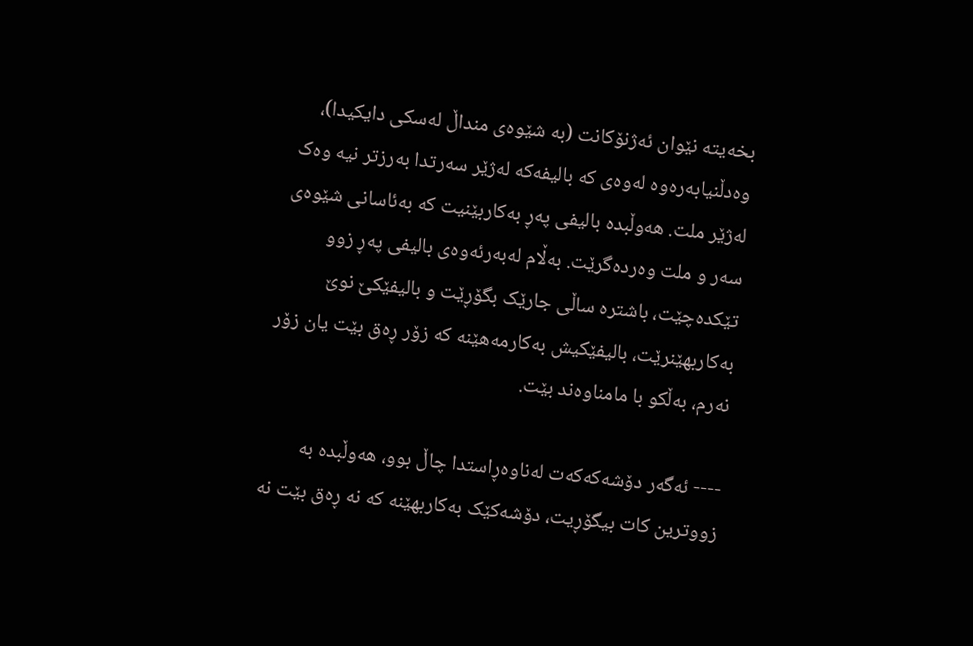بخەیتە نێوان ئەژنۆکانت (بە شێوەی منداڵ لەسکی دایکیدا)، وەدڵنیابەرەوە لەوەی کە بالیفەکە لەژێر سەرتدا بەرزتر نیە وەک لەژێر ملت. ھەوڵبدە بالیفی پەڕ بەکاربێنیت کە بەئاسانی شێوەی سەر و ملت وەردەگرێت. بەڵام لەبەرئەوەی بالیفی پەڕ زوو تێکدەچێت، باشترە ساڵی جارێک بگۆڕێت و بالیفێکێ نوێ بەکاربھێنرێت، بالیفێکیش بەکارمەھێنە کە زۆر ڕەق بێت یان زۆر نەرم، بەڵکو با مامناوەند بێت.

---- ئەگەر دۆشەکەکەت لەناوەڕاستدا چاڵ بوو، ھەوڵبدە بە زووترین کات بیگۆڕیت، دۆشەکێک بەکاربھێنە کە نە ڕەق بێت نە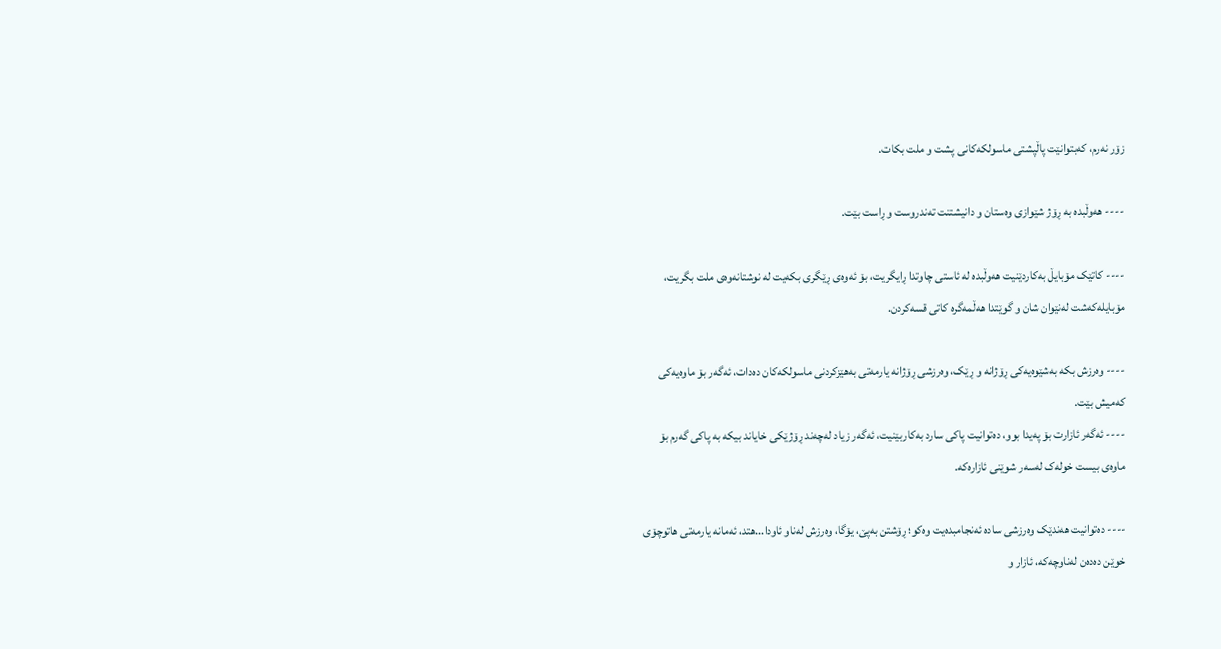زۆر نەرم، کەبتوانێت پاڵپشتی ماسولکەکانی پشت و ملت بکات.

---- ھەوڵبدە بە ڕۆژ شێوازی وەستان و دانیشتنت تەندروست و ڕاست بێت.

---- کاتێک مۆبایڵ بەکاردێنیت ھەوڵبدە لە ئاستی چاوتدا ڕایگریت، بۆ ئەوەی ڕێگری بکەیت لە نوشتانەوەی ملت بگریت، مۆبایلەکەشت لەنێوان شان و گوێتدا ھەڵمەگرە کاتی قسەکردن.

---- وەرزش بکە بەشێوەیەکی ڕۆژانە و ڕێک، وەرزشی ڕۆژانە یارمەتی بەھێزکردنی ماسولکەکان دەدات، ئەگەر بۆ ماوەیەکی کەمیش بێت.
---- ئەگەر ئازارت بۆ پەیدا بوو، دەتوانیت پاکی سارد بەکاربێنیت، ئەگەر زیاد لەچەند ڕۆژێکی خایاند بیکە بە پاکی گەرم بۆ ماوەی بیست خولەک لەسەر شوێنی ئازارەکە.

---- دەتوانیت ھەندێک وەرزشی سادە ئەنجامبدەیت وەکو؛ ڕۆشتن بەپێ، یۆگا، وەرزش لەناو ئاودا...ھتد، ئەمانە یارمەتی ھاتوچۆی خوێن دەدەن لەناوچەکە، ئازار و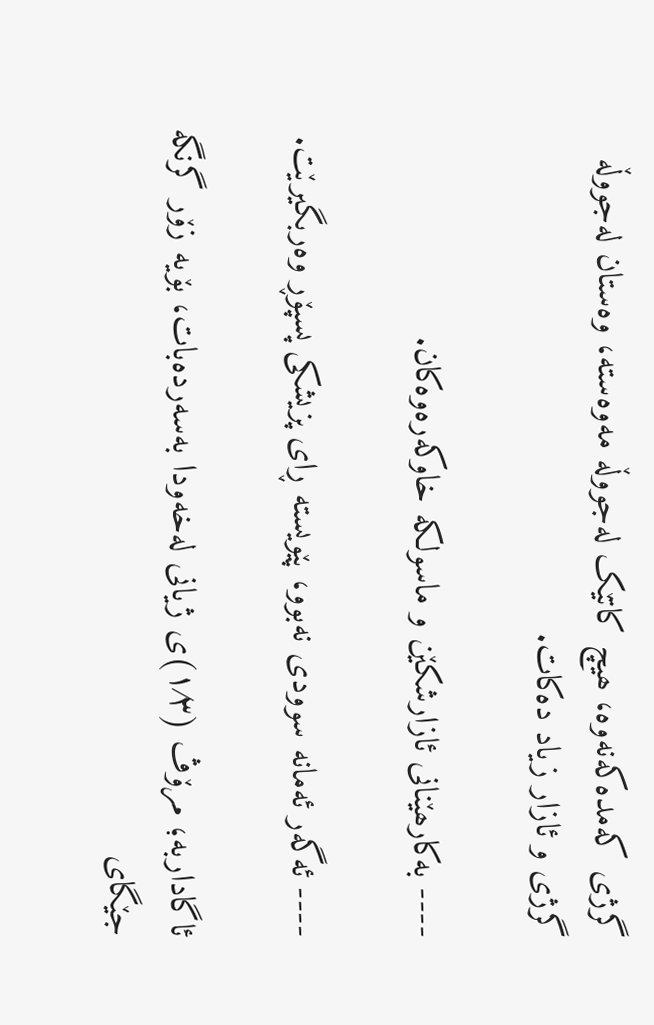گرژی کەمدەکەنەوە، ھیچ کاتێک لەجووڵە مەوەستە، وەستان لەجووڵە گرژی و ئازار زیاد دەکات.

---- بەکارھێنانی ئازارشکێن و ماسولکە خاوکەرەوەکان.

---- ئەگەر ئەمانە سوودی نەبوو، پێویستە ڕای پزیشکی پسپۆڕ وەربگیرێت.

ئاگاداربە؛ مرۆڤ (١⁄٣)ی ژیانی لەخەودا بەسەردەبات، بۆیە زۆر گرنگە جێگای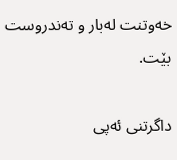خەوتنت لەبار و تەندروست بێت.

داگرتنی ئەپی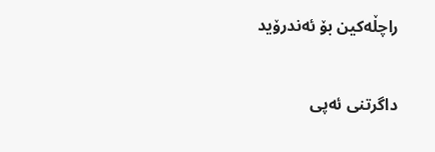راچڵەکین بۆ ئەندرۆید

داگرتنی ئەپی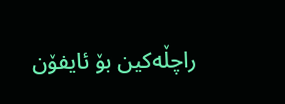راچڵەکین بۆ ئایفۆن